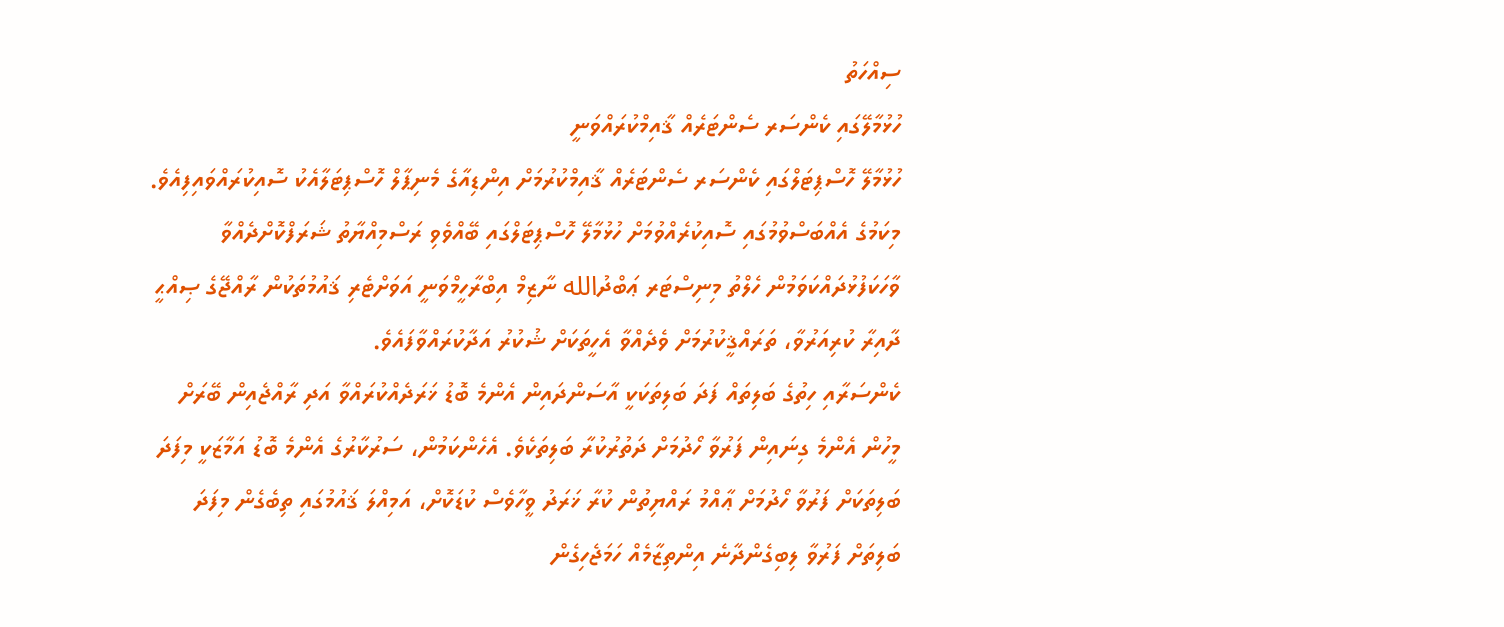ސިއްހަތު
ހުޅުމާލޭގައި ކެންސަރ ސެންޓަރެއް ޤާއިމްކުރައްވަނީ
ހުޅުމާލޭ ހޮސްޕިޓަލްގައި ކެންސަރ ސެންޓަރެއް ޤާއިމްކުރުމަށް އިންޑިއާގެ މެނިޕާލް ހޮސްޕިޓަލާއެކު ސޮއިކުރައްވައިފިއެވެ. މިކަމުގެ އެއްބަސްވުމުގައި ސޮއިކުރެއްވުމަށް ހުޅުމާލޭ ހޮސްޕިޓަލްގައި ބޭއްވެވި ރަސްމިއްޔާތު ޝަރަފްކޮށްދެއްވާ ވާހަކަފުޅުދައްކަވަމުން ހެލްތު މިނިސްޓަރ ޢަބްދުالله ނާޒިމް އިބްރާހީމްވަނީ އަވަށްޓެރި ޤައުމުތަކުން ރާއްޖޭގެ ޞިއްޙީ ދާއިރާ ކުރިއަރުވާ، ތަރައްޤީކުރުމަށް ވެދެއްވާ އެހީތަކަށް ޝުކުރު އަދާކުރައްވާފައެވެ.
ކެންސަރާއި ހިތުގެ ބަލިތައް ފަދަ ބަލިތަކަކީ އާސަންދައިން އެންމެ ބޮޑު ޚަރަދެއްކުރައްވާ އަދި ރާއްޖެއިން ބޭރަށް މީހުން އެންމެ ގިނައިން ފަރުވާ ހޯދުމަށް ދަތުރުކުރާ ބަލިތަކެވެ. އެހެންކަމުން، ސަރުކާރުގެ އެންމެ ބޮޑު އަމާޒަކީ މިފަދަ ބަލިތަކަށް ފަރުވާ ހޯދުމަށް ޢާއްމު ރައްޔިތުން ކުރާ ޚަރަދު ވީހާވެސް ކުޑަކޮށް، އަމިއްލަ ޤައުމުގައި ތިބެގެން މިފަދަ ބަލިތަށް ފަރުވާ ލިބިގެންދާނެ އިންތިޒާމެއް ހަމަޖެހިގެން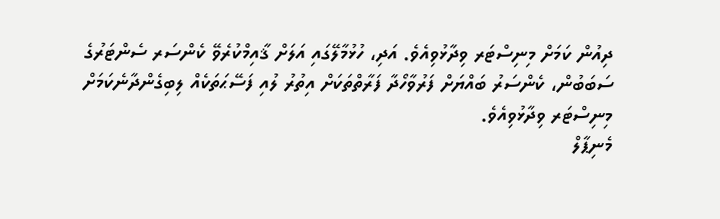ދިއުން ކަމަށް މިނިސްޓަރ ވިދާޅުވިއެވެ. އަދި، ހުޅުމާލޭގައި އަލަށް ޤާއިމްކުރެވޭ ކެންސަރ ސެންޓަރުގެ ސަބަބުން، ކެންސަރު ބައްޔަށް ފަރުވާހޯދާ ފަރާތްތަކަށް އިތުރު ލުއި ފަސޭޙަތަކެއް ލިބިގެންދާނެކަމަށް މިނިސްޓަރ ވިދާޅުވިއެވެ.
މެނިޕާލް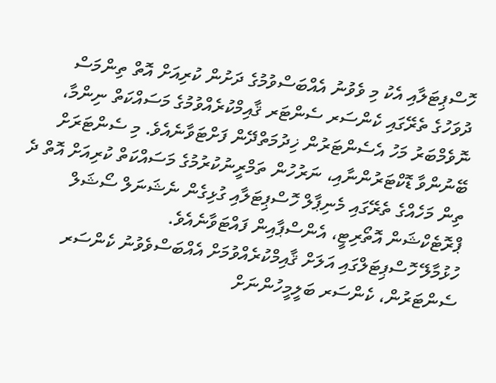ހޮސްޕިޓަލާއި އެކު މި ވެވުނު އެއްބަސްވުމުގެ ދަށުން ކުރިއަށް އޮތް ތިންމަސް ދުވަހުގެ ތެރޭގައި ކެންސަރ ސެންޓަރ ޤާއިމްކުރެއްވުމުގެ މަސައްކަތް ނިންމާ، ނޮވެމްބަރު މަހު އެސެންޓަރުން ޚިދުމަތްދޭން ފަށްޓަވާނެއެވެ. މި ސެންޓަރަށް ބޭނުންވާ ޑޮކްޓަރުންނާއި، ނަރުހުން ތަމްރީނުކުރުމުގެ މަސައްކަތް ކުރިއަށް އޮތް ދެ ތިން މަހެއްގެ ތެރޭގައި މެނިޕާލް ހޮސްޕިޓަލާއި ގުޅިގެން ނެޝަނަލް ސޯޝަލް ޕްރޮޓެކްޝަން އޮތޯރިޓީ، އެންސްޕާއިން ފައްޓަވާނެއެވެ.
ހުޅުމާލޭ ހޮސްޕިޓަލްގައި އަލަށް ޤާއިމްކުރެއްވުމަށް އެއްބަސްވެވުނު ކެންސަރ ސެންޓަރުން، ކެންސަރ ބަލީމީހުންނަށް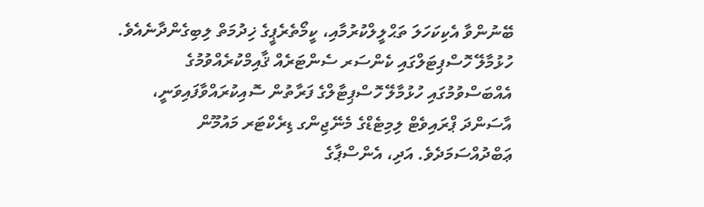ބޭނުންވާ އެކިކަހަލަ ތަޙްލީލްކުރުމާއި، ކީމޯތެރެޕީގެ ޚިދުމަތް ލިބިގެންދާނެއެވެ.
ހުޅުމާލޭ ހޮސްޕިޓަލްގައި ކެންސަރ ސެންޓަރެއް ޤާއިމްކުރެއްވުމުގެ އެއްބަސްވުމުގައި ހުޅުމާލޭ ހޮސްޕިޓާލްގެ ފަރާތުން ސޮއިކުރައްވާފައިވަނީ، އާސަންދަ ޕްރައިވެޓް ލިމިޓެޑްގެ މެނޭޖިންގ ޑިރެކްޓަރ މައުމޫން ޢަބްދުއްސަމަދެވެ. އަދި، އެންސްޕާގެ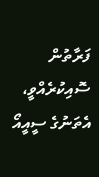ފަރާތުން ސޮއިކުރެއްވީ، އެތަނުގެ ސީއީއޯ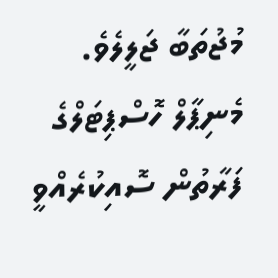މުޖުތަބާ ޖަލީލެވެ. މެނިޕާލް ހޮސްޕިޓަލްގެ ފަރާތުން ސޮއިކުރެއްވީ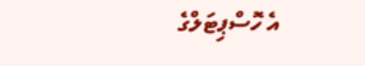އެ ހޮސްޕިޓަލްގެ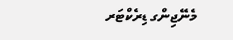މެނޭޖިންގ ޑިރެކްޓަރ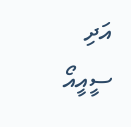އަދި  ސީއީއޯ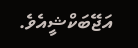އަޖޭބަކްޝީއެވެ.